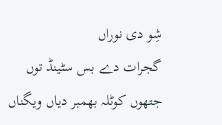شِو دی نوراں
گجرات دے بس سٹینڈ توں جتھوں کوٹلہ بھمبر دیاں ویگناں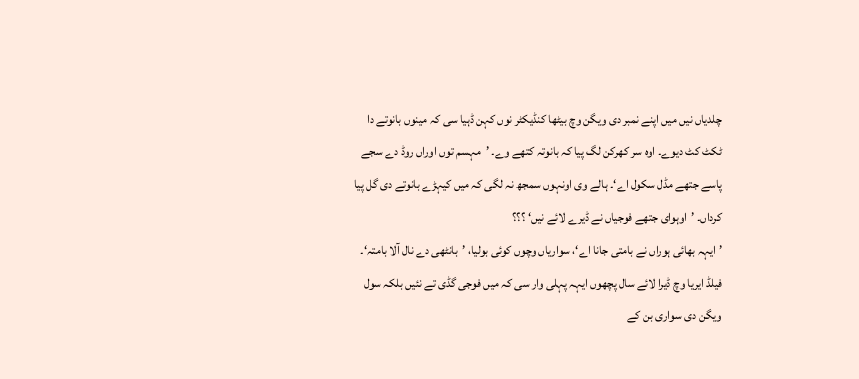چلدیاں نیں میں اپنے نمبر دی ویگن وچ بیٹھا کنڈیکٹر نوں کہن ڈہیا سی کہ مینوں بانوتے دا ٹکٹ کٹ دیوے۔ اوہ سر کھرکن لگ پیا کہ بانوتہ کتھے وے۔ ’مہسم توں اوراں روڈ دے سجے پاسے جتھے مڈل سکول اے‘۔ ہالے وی اونہوں سمجھ نہ لگی کہ میں کیہڑے بانوتے دی گل پیا کرداں۔ ’اوہوای جتھے فوجیاں نے ڈیرے لائے نیں‘ ؟؟؟
’ایہہ بھائی ہوراں نے بامتی جانا اے‘، سواریاں وچوں کوئی بولیا، ’بانٹھی دے نال آلا بامتہ‘۔
فیلڈ ایریا وچ ڈیرا لائے سال پچھوں ایہہ پہلی وار سی کہ میں فوجی گڈی تے نئیں بلکہ سول ویگن دی سواری بن کے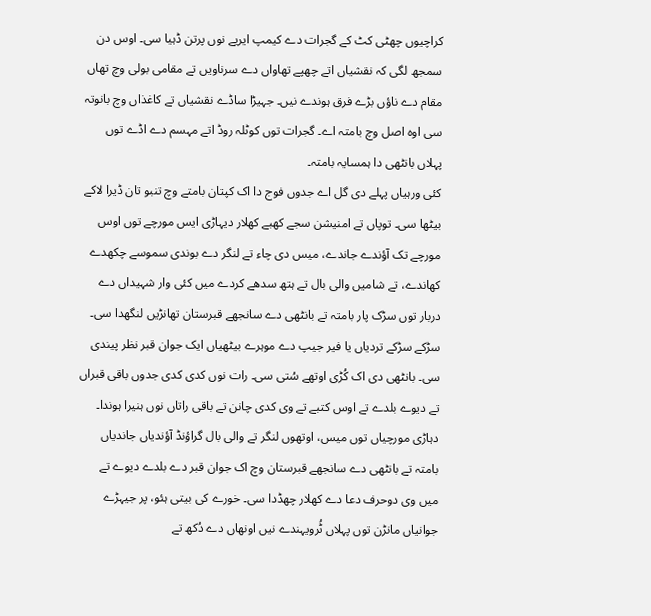کراچیوں چھٹی کٹ کے گجرات دے کیمپ ایریے نوں پرتن ڈہیا سی۔ اوس دن سمجھ لگی کہ نقشیاں اتے چھپے تھاواں دے سرناویں تے مقامی بولی وچ تھاں مقام دے ناؤں بڑے فرق ہوندے نیں۔ جہیڑا ساڈے نقشیاں تے کاغذاں وچ بانوتہ سی اوہ اصل وچ بامتہ اے۔ گجرات توں کوٹلہ روڈ اتے مہسم دے اڈے توں پہلاں بانٹھی دا ہمسایہ بامتہ۔
کئی ورہیاں پہلے دی گل اے جدوں فوج دا اک کپتان بامتے وچ تنبو تان ڈیرا لاکے بیٹھا سی۔ توپاں تے امنیشن سجے کھبے کھلار دیہاڑی ایس مورچے توں اوس مورچے تک آؤندے جاندے، میس دی چاء تے لنگر دے بوندی سموسے چکھدے کھاندے، تے شامیں والی بال تے ہتھ سدھے کردے میں کئی وار شہیداں دے دربار توں سڑک پار بامتہ تے بانٹھی دے سانجھے قبرستان تھانڑیں لنگھدا سی۔ سڑکے سڑکے تردیاں یا فیر جیپ دے موہرے بیٹھیاں ایک جوان قبر نظر پیندی سی۔ بانٹھی دی اک کُڑی اوتھے سُتی سی۔ رات نوں کدی کدی جدوں باقی قبراں تے دیوے بلدے تے اوس کتبے تے وی کدی چانن تے باقی راتاں نوں ہنیرا ہوندا۔
دہاڑی مورچیاں توں میس، اوتھوں لنگر تے والی بال گراؤنڈ آؤندیاں جاندیاں بامتہ تے بانٹھی دے سانجھے قبرستان وچ اک جوان قبر دے بلدے دیوے تے میں وی دوحرف دعا دے کھلار چھڈدا سی۔ خورے کی بیتی ہئو، پر جیہڑے جوانیاں مانڑن توں پہلاں ٹُرویہندے نیں اونھاں دے دُکھ تے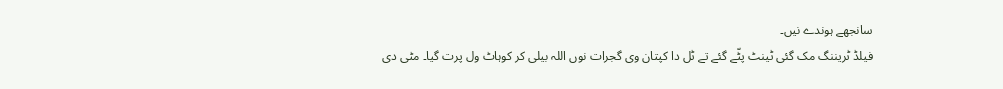سانجھے ہوندے نیں۔
فیلڈ ٹریننگ مک گئی ٹینٹ پٹّے گئے تے ٹل دا کپتان وی گجرات نوں اللہ بیلی کر کوہاٹ ول پرت گیا۔ مٹی دی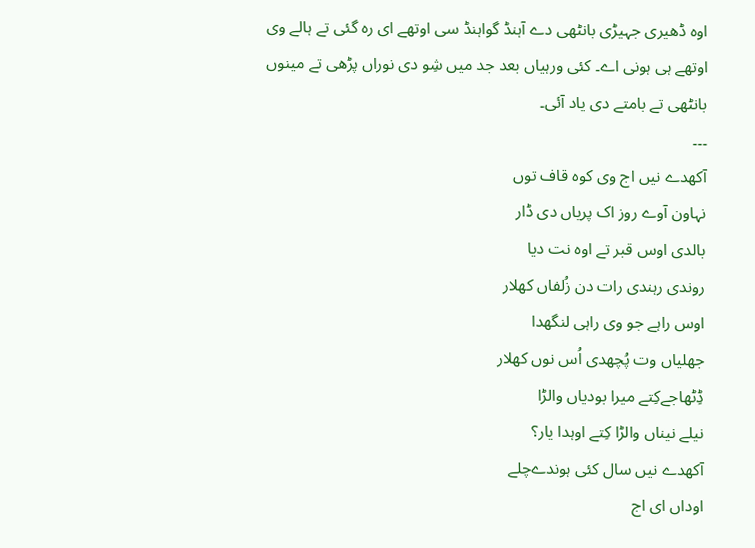اوہ ڈھیری جہیڑی بانٹھی دے آہنڈ گواہنڈ سی اوتھے ای رہ گئی تے ہالے وی اوتھے ہی ہونی اے۔ کئی ورہیاں بعد جد میں شِو دی نوراں پڑھی تے مینوں بانٹھی تے بامتے دی یاد آئی۔
۔۔۔
آکھدے نیں اج وی کوہ قاف توں
نہاون آوے روز اک پریاں دی ڈار
بالدی اوس قبر تے اوہ نت دیا
روندی رہندی رات دن زُلفاں کھلار
اوس راہے جو وی راہی لنگھدا
جھلیاں وت پُچھدی اُس نوں کھلار
ڈِٹھاجےکِتے میرا بودیاں والڑا
نیلے نیناں والڑا کِتے اوہدا یار؟
آکھدے نیں سال کئی ہوندےچلے
اوداں ای اج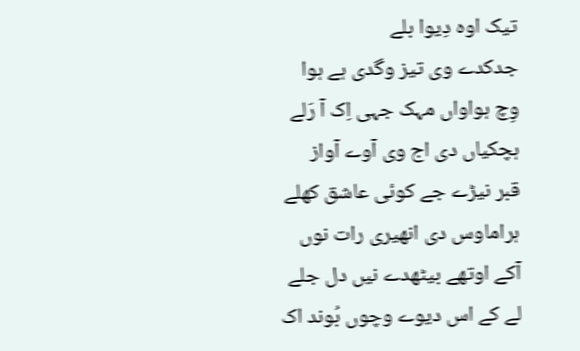تیک اوہ دِیوا بلے
جدکدے وی تیز وگدی ہے ہوا
وِچ ہواواں مہک جہی اِک آ رَلے
ہچکیاں دی اج وی آوے آواز
قبر نیڑے جے کوئی عاشق کھلے
ہراماوس دی انھیری رات نوں
آکے اوتھے بیٹھدے نیں دل جلے
لے کے اس دیوے وچوں بُوند اک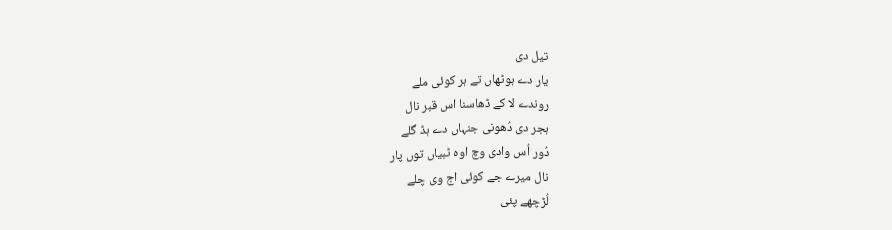تیل دی
یار دے ہوٹھاں تے ہر کوئی ملے
روندے لا کے ڈھاسنا اس قبر نال
ہجر دی دُھونی جنہاں دے ہڈ گلے
دُور اُس وادی وچ اوہ ٹبیاں توں پار
نال میرے جے کوئی اج وی چلے
لُڑچھے پئی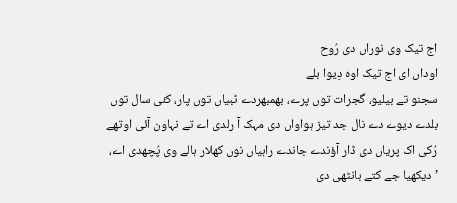اج تیک وی نوراں دی رُوح
اوداں ای اج تیک اوہ دِیوا بلے
سجنو تے بیلیو، گجرات توں پرے، بھمبھردے ٹبیاں توں پار، کئی سال توں بلدے دیوے دے نال جد تیز ہواواں دی مہک آ رلدی اے تے نہاون آئی اوتھے رُکی اک پریاں دی ڈار آؤندے جاندے راہیاں نوں کھلار ہالے وی پُچھدی اے، ’دیکھیا جے کتے بانٹھی دی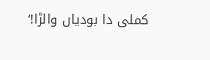کملی دا بودیاں والڑا!‘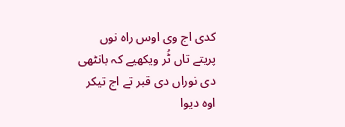کدی اج وی اوس راہ نوں پریتے تاں ٹُر ویکھیے کہ بانٹھی دی نوراں دی قبر تے اج تیکر اوہ دیوا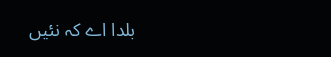بلدا اے کہ نئیں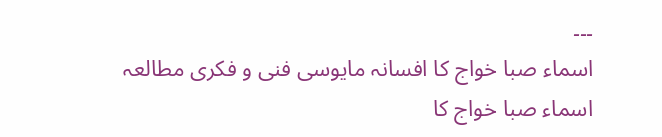۔۔۔
اسماء صبا خواج کا افسانہ مایوسی فنی و فکری مطالعہ
اسماء صبا خواج کا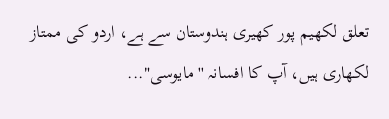تعلق لکھیم پور کھیری ہندوستان سے ہے، اردو کی ممتاز لکھاری ہیں، آپ کا افسانہ ''مایوسی"...